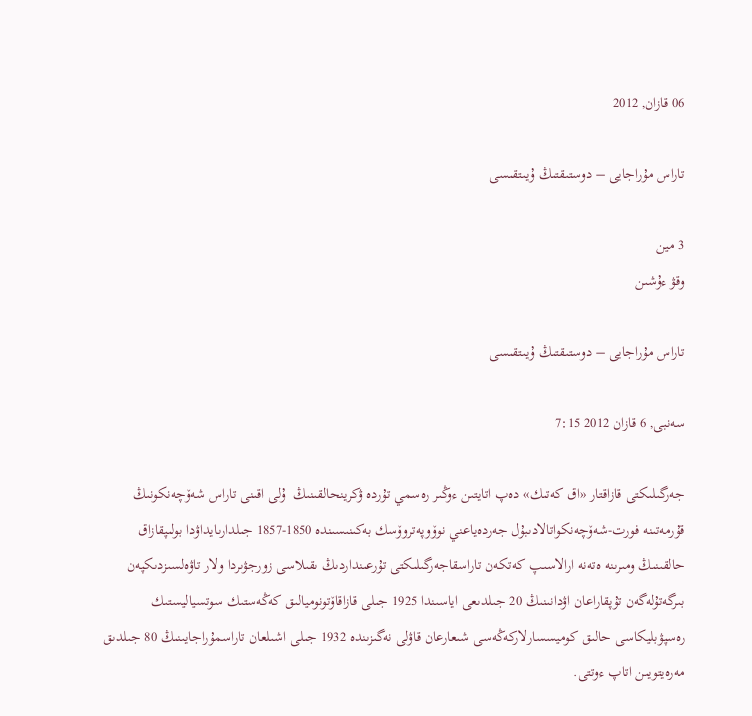06 قازان, 2012

تاراس مۇراجايى – دوستىقتىڭ ۇيىتقىسى

3 مين
وقۋ ءۇشىن

تاراس مۇراجايى – دوستىقتىڭ ۇيىتقىسى

سەنبى, 6 قازان 2012 7:15

جەرگىلىكتى قازاقتار «اق كەتىك» دەپ اتايتىن ءوڭىر رەسمي تۇردە ۋكرينحالقىنىڭ  ۇلى اقىنى تاراس شەۆچەنكونىڭ قۇرمەتىنە فورت-شەۆچەنكواتالادىبۇل جەردەياعني نوۆوپەتروۆسك بەكىنىسىندە 1850-1857 جىلدارىايداۋدا بولىپقازاق حالقىنىڭ ومىرىنە ەتەنە ارالاسىپ كەتكەن تاراسقاجەرگىلىكتى تۇرعىنداردىڭ ىقىلاسى زورجۋىردا ولار تاۋەلسىزدىكپەن بىرگەتۇلەگەن تۇپقاراعان اۋدانىنىڭ 20 جىلدىعى اياسىندا 1925 جىلى قازاقاۆتونوميالىق كەڭەستىك سوتسياليستىك رەسپۋبليكاسى حالىق كوميسسارلاركەڭەسى شىعارعان قاۋلى نەگىزىندە 1932 جىلى اشىلعان تاراسمۇراجايىنىڭ 80 جىلدىق مەرەيتويىن اتاپ ءوتتى.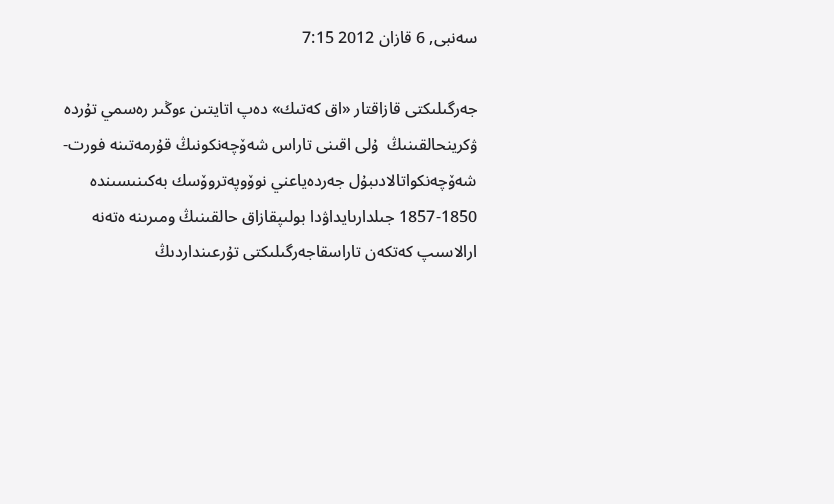سەنبى, 6 قازان 2012 7:15

جەرگىلىكتى قازاقتار «اق كەتىك» دەپ اتايتىن ءوڭىر رەسمي تۇردە ۋكرينحالقىنىڭ  ۇلى اقىنى تاراس شەۆچەنكونىڭ قۇرمەتىنە فورت-شەۆچەنكواتالادىبۇل جەردەياعني نوۆوپەتروۆسك بەكىنىسىندە 1850-1857 جىلدارىايداۋدا بولىپقازاق حالقىنىڭ ومىرىنە ەتەنە ارالاسىپ كەتكەن تاراسقاجەرگىلىكتى تۇرعىنداردىڭ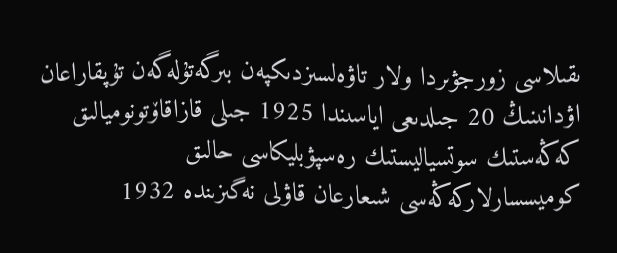ىقىلاسى زورجۋىردا ولار تاۋەلسىزدىكپەن بىرگەتۇلەگەن تۇپقاراعان اۋدانىنىڭ 20 جىلدىعى اياسىندا 1925 جىلى قازاقاۆتونوميالىق كەڭەستىك سوتسياليستىك رەسپۋبليكاسى حالىق كوميسسارلاركەڭەسى شىعارعان قاۋلى نەگىزىندە 1932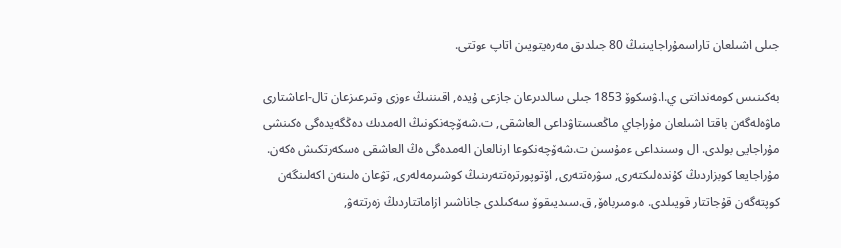جىلى اشىلعان تاراسمۇراجايىنىڭ 80 جىلدىق مەرەيتويىن اتاپ ءوتتى.

بەكىنىس كومەندانتى ي.ا.ۋسكوۆ 1853 جىلى سالدىرعان جازعى ۇيدە, اقىننىڭ ءوزى وتىرعىزعان تال-اعاشتارى ماۋەلەگەن باقتا اشىلعان مۇراجاي ماڭعىستاۋداعى العاشقى, ت.شەۆچەنكونىڭ الەمدىك دەڭگەيدەگى ەكىنشى مۇراجايى بولدى. ال وسىنداعى ءمۇسىن ت.شەۆچەنكوعا ارنالعان الەمدەگى ەڭ العاشقى ەسكەرتكىش ەكەن. مۇراجايعا كوبزاردىڭ كۇندەلىكتەرى, سۋرەتتەرى, اۆتوپورترەتتەرىنىڭ كوشىرمەلەرى, تۋعان ەلىنەن اكەلىنگەن كوپتەگەن قۇجاتتار قويىلدى. ە.ومىرباەۆ, ق.سىديىقوۆ سەكىلدى جاناشىر ازاماتتاردىڭ زەرتتەۋ,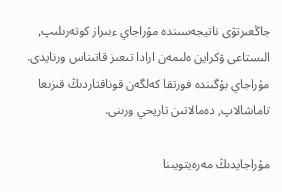جاڭعىرتۋى ناتيجەسىندە مۇراجاي ءبىراز كوتەرىلىپ, الىستاعى ۋكراين ەلىمەن ارادا تىعىز قاتىناس ورنايدى. مۇراجاي بۇگىندە فورتقا كەلگەن قوناقتاردىڭ قىزىعا تاماشالاپ, دەمالاتىن تاريحي ورىنى.

مۇراجايدىڭ مەرەيتويىنا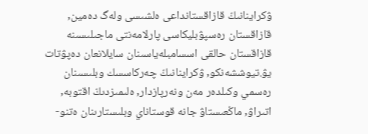ۋكراينانىڭ قازاقستانداعى ەلشىسى ولەگ دەمين, قازاقستان رەسپۋبليكاسى پارلامەنتى ماجىلىسىنە قازاقستان حالقى اسسامبلەياسىنان سايلانعان دەپۋتات يۋ.تيوششەنكو, ۋكراينانىڭ چەركاسسك وبلىسىنان رەسمي وكىلدەر مەن ونەرپازدار, ەلىمىزدىڭ اقتوبە, اتىراۋ, ماڭعىستاۋ جانە قوستاناي وبلىستارىنان ەتنو-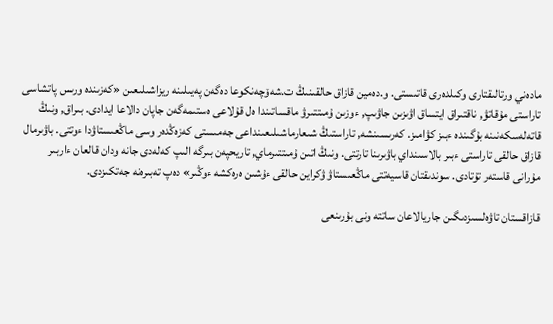مادەني ورتالىقتارى وكىلدەرى قاتىستى. و.دەمين قازاق حالقىنىڭ ت.شەۆچەنكوعا دەگەن پەيىلىنە ريزاشىلىعىن «كەزىندە ورىس پاتشاسى تاراستى مۇقاتۋ, ناقتىراق ايتساق اۋىزىن جاۋىپ, ءوزىن ۇمىتتىرۋ ماقساتىندا ەل قۇلاعى ەستىمەگەن جاپان دالاعا ايدادى. بىراق, ونىڭ قاتەلەسكەنىنە بۇگىندە ءبىز كۋامىز. كەرىسىنشە, تاراستىڭ شىعارماشىلىعىنداعى جەمىستى كەزەڭدەر وسى ماڭعىستاۋدا ءوتتى. باۋىرمال قازاق حالقى تاراستى ءبىر بالاسىنداي باۋىرىنا تارتتى. ونىڭ اتىن ۇمىتتىرماي, تاريحپەن بىرگە الىپ كەلەدى جانە ودان قالعان ءاربىر مۇرانى قاستەر تۇتادى. سوندىقتان قاسيەتتى ماڭعىستاۋ ۋكراين حالقى ءۇشىن ەرەكشە ءوڭىر» دەپ تەبىرەنە جەتكىزدى.

قازاقستان تاۋەلسىزدىگىن جاريالاعان ساتتە ونى بۇرىنعى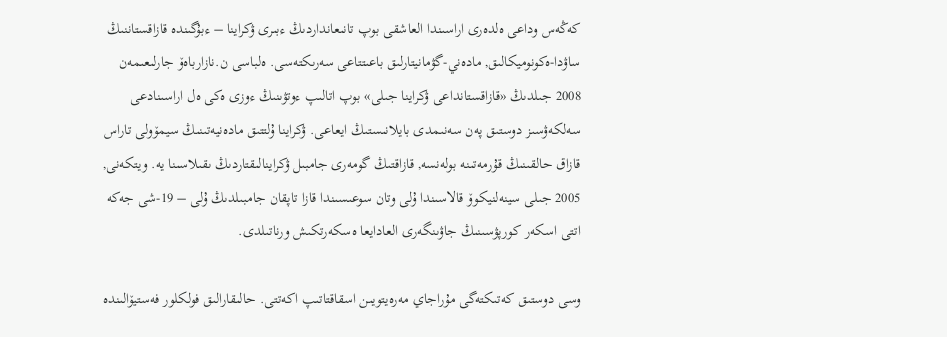كەڭەس وداعى ەلدەرى اراسىندا العاشقى بوپ تانىعانداردىڭ ءبىرى ۋكراينا – ءبۇگىندە قازاقستاننىڭ ساۋدا-ەكونوميكالىق, مادەني-گۋمانيتارلىق باعىتتاعى سەرىكتەسى. ەلباسى ن.نازارباەۆ جارلىعىمەن 2008 جىلدىڭ «قازاقستانداعى ۋكراينا جىلى» بوپ اتالىپ ءوتۋىنىڭ ءوزى ەكى ەل اراسىنادعى سەلكەۋسىز دوستىق پەن سەنىمدى بايلانىستىڭ ايعاعى. ۋكراينا ۇلتتىق مادەنيەتىنىڭ سيمۆولى تاراس قازاق حالقىنىڭ قۇرمەتىنە بولەنسە, قازاقتىڭ گومەرى جامبىل ۋكراينالىقتاردىڭ ىقىلاسىنا يە. ويتكەنى, 2005 جىلى سينەلنيكوۆ قالاسىندا ۇلى وتان سوعىسىندا قازا تاپقان جامبىلدىڭ ۇلى – 19-شى جەكە اتتى اسكەر كورپۋسىنىڭ جاۋىنگەرى العادايعا ەسكەرتكىش ورناتىلدى.

وسى دوستىق كەتىكتەگى مۇراجاي مەرەيتويىن اسقاقتاتىپ اكەتتى. حالىقارالىق فولكلور فەستيۆالىندە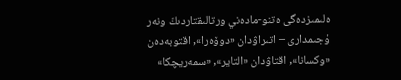ەلىمىزدەگى ەتنو-مادەني ورتالىقتاردىڭ ونەر ۇجىمدارى – اتىراۋدان «دوۆەرا», اقتوبەدەن «وكسانا», اقتاۋدان «التاير», «سمەريچكا»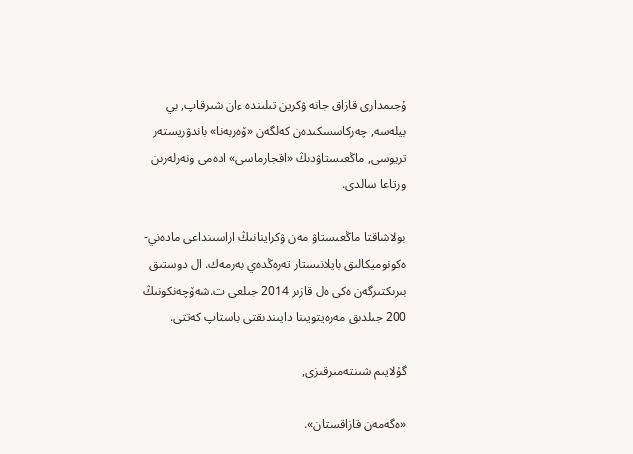ۇجىمدارى قازاق جانە ۋكرين تىلىندە ءان شىرقاپ, بي بيلەسە, چەركاسسكىدەن كەلگەن «ۆەربەنا» باندۋريستەر تريوسى, ماڭعىستاۋدىڭ «اقجارماسى» ادەمى ونەرلەرىن ورتاعا سالدى.

بولاشاقتا ماڭعىستاۋ مەن ۋكراينانىڭ اراسىنداعى مادەني-ەكونوميكالىق بايلانىستار تەرەڭدەي بەرمەك. ال دوستىق بىرىكتىرگەن ەكى ەل قازىر 2014 جىلعى ت.شەۆچەنكونىڭ 200 جىلدىق مەرەيتويىنا دايىندىقتى باستاپ كەتتى.

گۇلايىم شىنتەمىرقىزى,

«ەگەمەن قازاقستان».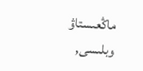ماڭعىستاۋ وبلىسى,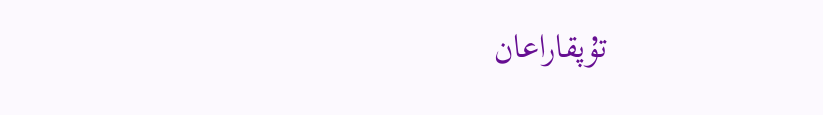تۇپقاراعان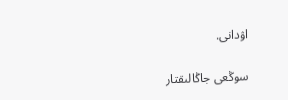اۋدانى.

سوڭعى جاڭالىقتار